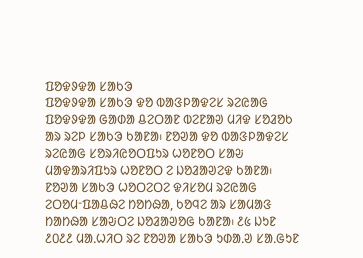ᱯᱚᱫᱽᱫᱟ ᱥᱟᱠᱳ
ᱯᱚᱫᱽᱫᱟ ᱥᱟᱠᱳ ᱫᱚ ᱵᱟᱝᱞᱟᱫᱮᱥ ᱨᱮᱭᱟᱜ ᱯᱚᱫᱽᱫᱟ ᱜᱟᱰᱟ ᱪᱮᱛᱟᱱ ᱵᱮᱱᱟᱣ ᱢᱤᱫ ᱥᱚᱲᱚᱠ ᱟᱨ ᱨᱮᱞ ᱥᱟᱠᱳ ᱠᱟᱱᱟ᱾ ᱱᱚᱣᱟ ᱫᱚ ᱵᱟᱝᱞᱟᱫᱮᱥ ᱨᱮᱭᱟᱜ ᱥᱚᱨᱤᱭᱚᱛᱯᱩᱨ ᱦᱚᱱᱚᱛ ᱥᱟᱶ ᱢᱟᱫᱟᱨᱤᱯᱩᱨ ᱦᱚᱱᱚᱛ ᱮ ᱡᱚᱲᱟᱣᱮᱫ ᱠᱟᱱᱟ᱾ ᱱᱚᱣᱟ ᱥᱟᱠᱳ ᱦᱚᱛᱮᱛᱮ ᱫᱤᱥᱚᱢ ᱨᱮᱭᱟᱜ ᱮᱛᱚᱢᱼᱯᱟᱪᱷᱮ ᱴᱚᱴᱷᱟ, ᱠᱚᱧᱮ ᱟᱨ ᱥᱟᱢᱟᱝ ᱴᱟᱴᱷᱟ ᱥᱟᱶᱛᱮ ᱡᱚᱲᱟᱣᱚᱜ ᱠᱟᱱᱟ᱾ ᱒᱕ ᱡᱩᱱ ᱒᱐᱒᱒ ᱢᱟᱹᱦᱤᱛ ᱨᱮ ᱱᱚᱣᱟ ᱥᱟᱠᱳ ᱩᱰᱟᱹᱣ ᱥᱟᱹᱜᱩᱱ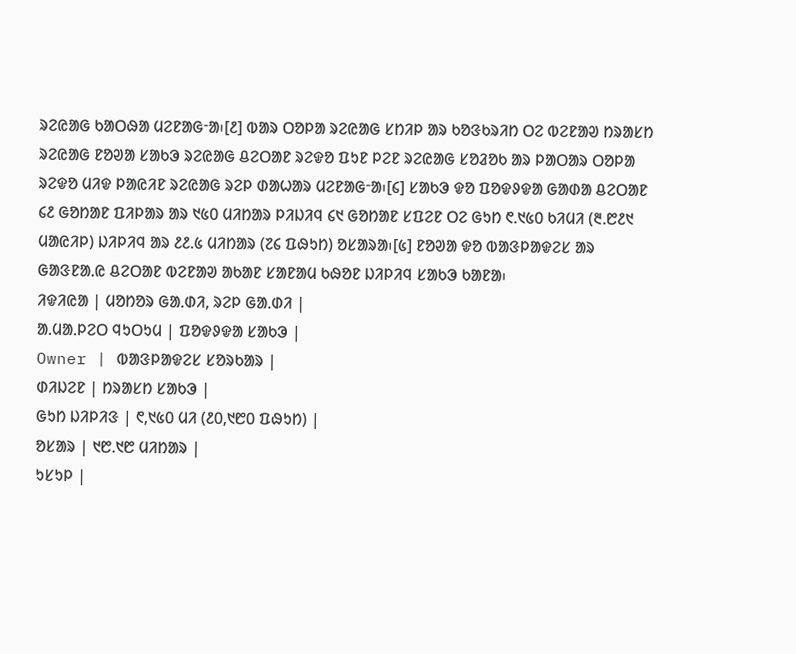ᱨᱮᱭᱟᱜ ᱠᱟᱛᱷᱟ ᱢᱮᱱᱟᱜᱼᱟ᱾[᱒] ᱵᱟᱨ ᱛᱚᱞᱟ ᱨᱮᱭᱟᱜ ᱥᱴᱤᱞ ᱟᱨ ᱠᱚᱝᱠᱨᱤᱴ ᱛᱮ ᱵᱮᱱᱟᱣ ᱴᱨᱟᱥᱴ ᱨᱮᱭᱟᱜ ᱱᱚᱣᱟ ᱥᱟᱠᱳ ᱨᱮᱭᱟᱜ ᱪᱮᱛᱟᱱ ᱨᱮᱫᱚ ᱯᱩᱱ ᱞᱮᱱ ᱨᱮᱭᱟᱜ ᱥᱚᱲᱚᱠ ᱟᱨ ᱞᱟᱛᱟᱨ ᱛᱚᱞᱟ ᱨᱮᱫᱚ ᱢᱤᱫ ᱞᱟᱭᱤᱱ ᱨᱮᱭᱟᱜ ᱨᱮᱞ ᱰᱟᱦᱟᱨ ᱢᱮᱱᱟᱜᱼᱟ᱾[᱔] ᱥᱟᱠᱳ ᱫᱚ ᱯᱚᱫᱽᱫᱟ ᱜᱟᱰᱟ ᱪᱮᱛᱟᱱ ᱔᱒ ᱜᱚᱴᱟᱱ ᱯᱤᱞᱟᱨ ᱟᱨ ᱑᱕᱐ ᱢᱤᱴᱟᱨ ᱞᱤᱡᱤᱧ ᱔᱑ ᱜᱚᱴᱟᱱ ᱥᱯᱮᱱ ᱛᱮ ᱜᱩᱴ ᱖.᱑᱕᱐ ᱠᱤᱢᱤ (᱓.᱘᱒᱑ ᱢᱟᱭᱤᱞ) ᱡᱤᱞᱤᱧ ᱟᱨ ᱒᱒.᱕ ᱢᱤᱴᱟᱨ (᱗᱔ ᱯᱷᱩᱴ) ᱚᱥᱟᱨᱟ᱾[᱕] ᱱᱚᱣᱟ ᱫᱚ ᱵᱟᱝᱞᱟᱫᱮᱥ ᱟᱨ ᱜᱟᱝᱱᱟᱹᱭ ᱪᱮᱛᱟᱱ ᱵᱮᱱᱟᱣ ᱟᱠᱟᱱ ᱥᱟᱱᱟᱢ ᱠᱷᱚᱱ ᱡᱤᱞᱤᱧ ᱥᱟᱠᱳ ᱠᱟᱱᱟ᱾
ᱤᱫᱤᱭᱟ | ᱢᱚᱴᱚᱨ ᱜᱟᱹᱰᱤ, ᱨᱮᱞ ᱜᱟᱹᱰᱤ |
ᱟᱹᱢᱟᱹᱞᱮᱛ ᱧᱩᱛᱩᱢ | ᱯᱚᱫᱽᱫᱟ ᱥᱟᱠᱳ |
Owner | ᱵᱟᱝᱞᱟᱫᱮᱥ ᱥᱚᱨᱠᱟᱨ |
ᱰᱤᱡᱮᱱ | ᱴᱨᱟᱥᱴ ᱥᱟᱠᱳ |
ᱜᱩᱴ ᱡᱤᱞᱤᱝ | ᱖,᱑᱕᱐ ᱢᱤ (᱒᱐,᱑᱘᱐ ᱯᱷᱩᱴ) |
ᱚᱥᱟᱨ | ᱑᱘.᱑᱘ ᱢᱤᱴᱟᱨ |
ᱩᱥᱩᱞ |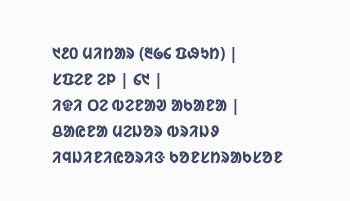᱑᱒᱐ ᱢᱤᱴᱟᱨ (᱓᱙᱔ ᱯᱷᱩᱴ) |
ᱥᱯᱮᱱ ᱮᱞ | ᱔᱑ |
ᱤᱫᱤ ᱛᱮ ᱵᱮᱱᱟᱣ ᱟᱠᱟᱱᱟ | ᱪᱟᱭᱱᱟ ᱢᱮᱡᱚᱨ ᱵᱨᱤᱡᱽ ᱤᱧᱡᱤᱱᱤᱭᱚᱨᱤᱝ ᱠᱚᱱᱥᱴᱨᱟᱠᱥᱚᱱ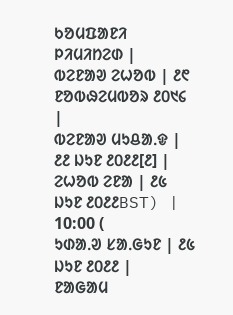ᱠᱚᱢᱯᱟᱱᱤ ᱞᱤᱢᱤᱴᱮᱰ |
ᱵᱮᱱᱟᱣ ᱮᱦᱚᱵ | ᱒᱖ ᱱᱚᱵᱷᱮᱢᱵᱚᱨ ᱒᱐᱑᱔ |
ᱵᱮᱱᱟᱣ ᱢᱩᱪᱟᱹᱫ | ᱒᱒ ᱡᱩᱱ ᱒᱐᱒᱒[᱒] |
ᱮᱦᱚᱵ ᱮᱱᱟ | ᱒᱕ ᱡᱩᱱ ᱒᱐᱒᱒BST) | 10:00 (
ᱩᱰᱟᱹᱣ ᱥᱟᱹᱜᱩᱱ | ᱒᱕ ᱡᱩᱱ ᱒᱐᱒᱒ |
ᱱᱟᱜᱟᱢ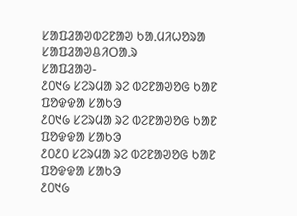ᱥᱟᱯᱲᱟᱣᱵᱮᱱᱟᱣ ᱠᱟᱹᱢᱤᱦᱚᱨᱟ
ᱥᱟᱯᱲᱟᱣᱪᱤᱛᱟᱹᱨ
ᱥᱟᱯᱲᱟᱣ-
᱒᱐᱑᱙ ᱥᱮᱨᱢᱟ ᱨᱮ ᱵᱮᱱᱟᱣᱚᱜ ᱠᱟᱱ ᱯᱚᱫᱫᱟ ᱥᱟᱠᱳ
᱒᱐᱑᱙ ᱥᱮᱨᱢᱟ ᱨᱮ ᱵᱮᱱᱟᱣᱚᱜ ᱠᱟᱱ ᱯᱚᱫᱫᱟ ᱥᱟᱠᱳ
᱒᱐᱒᱐ ᱥᱮᱨᱢᱟ ᱨᱮ ᱵᱮᱱᱟᱣᱚᱜ ᱠᱟᱱ ᱯᱚᱫᱫᱟ ᱥᱟᱠᱳ
᱒᱐᱑᱙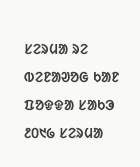ᱥᱮᱨᱢᱟ ᱨᱮ ᱵᱮᱱᱟᱣᱚᱜ ᱠᱟᱱ ᱯᱚᱫᱫᱟ ᱥᱟᱠᱳ
᱒᱐᱑᱙ ᱥᱮᱨᱢᱟ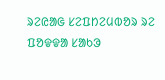ᱨᱮᱭᱟᱜ ᱥᱮᱯᱴᱮᱢᱵᱚᱨ ᱨᱮ ᱯᱚᱫᱫᱟ ᱥᱟᱠᱳ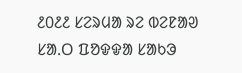᱒᱐᱒᱒ ᱥᱮᱨᱢᱟ ᱨᱮ ᱵᱮᱱᱟᱣ ᱥᱟᱹᱛ ᱯᱚᱫᱫᱟ ᱥᱟᱠᱳ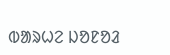ᱵᱟᱨᱦᱮ ᱡᱚᱱᱚᱲ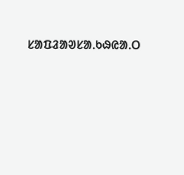ᱥᱟᱯᱲᱟᱣᱥᱟᱹᱠᱷᱭᱟᱹᱛ